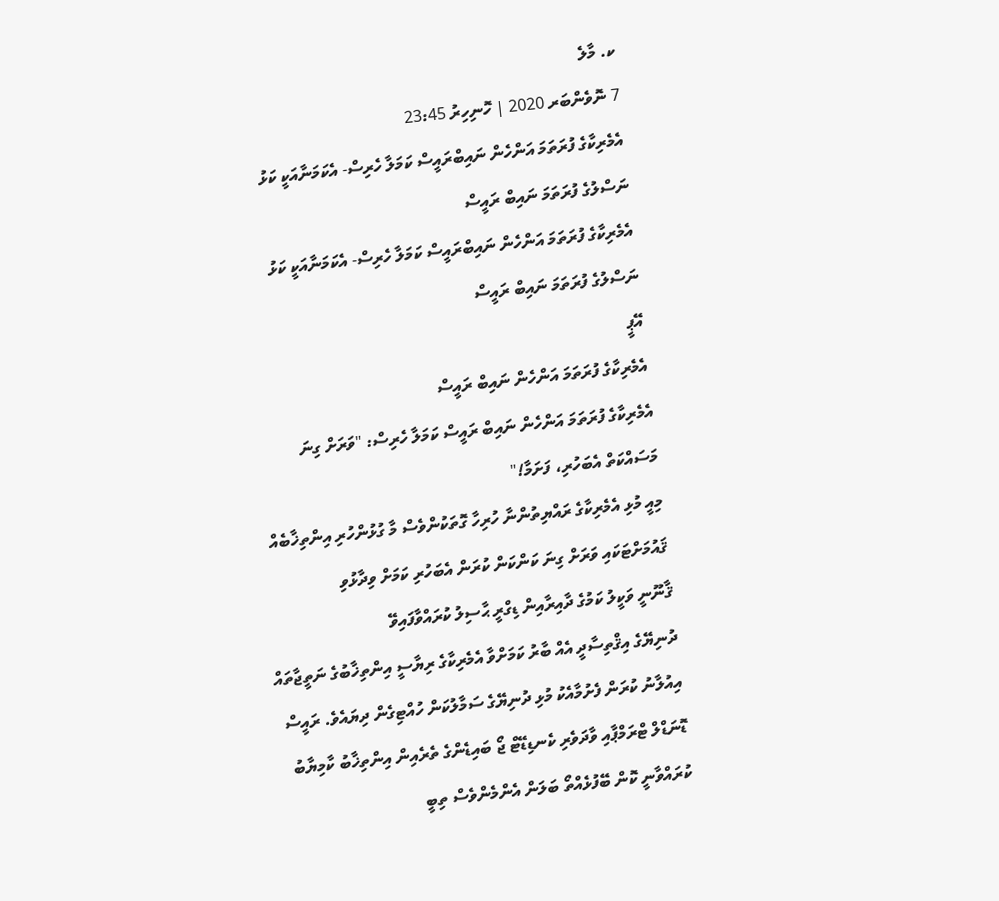ކ. މާލެ
7 ނޮވެންބަރ 2020 | ހޮނިހިރު 23:45
އެމެރިކާގެ ފުރަތަމަ އަންހެން ނައިބްރައީސް ކަމަލާ ހެރިސް- އެކަމަނާއަކީ ކަޅު ނަސްލުގެ ފުރަތަމަ ނައިބް ރައީސް
އެމެރިކާގެ ފުރަތަމަ އަންހެން ނައިބްރައީސް ކަމަލާ ހެރިސް- އެކަމަނާއަކީ ކަޅު ނަސްލުގެ ފުރަތަމަ ނައިބް ރައީސް
އޭޕީ
އެމެރިކާގެ ފުރަތަމަ އަންހެން ނައިބް ރައީސް
އެމެރިކާގެ ފުރަތަމަ އަންހެން ނައިބް ރައީސް ކަމަލާ ހެރިސް: "ވަރަށް ގިނަ މަސައްކަތް އެބަހުރި، ފަށަމާ!"
މިއީ މުޅި އެމެރިކާގެ ރައްޔިތުންނާ ހުރިހާ ގޮތަކުންވެސް މާ ގުޅުންހުރި އިންތިޚާބެއް
ޤައުމަށްޓަކައި ވަރަށް ގިނަ ކަންކަން ކުރަން އެބަހުރި ކަމަށް ވިދާޅުވި
ޤާނޫނީ ވަކީލު ކަމުގެ ދާއިރާއިން ޑިގްރީ ޙާސިލު ކުރައްވާފައިވޭ
ދުނިޔޭގެ އިޤްތިސާދީ އެއް ބާރު ކަމަށްވާ އެމެރިކާގެ ރިޔާސީ އިންތިޚާބުގެ ނަތީޖާތައް އިއުލާނު ކުރަން ފެށުމާއެކު މުޅި ދުނިޔޭގެ ސަމާލުކަން ހުއްޓިގެން ދިޔައެވެ. ރައީސް ޑޮނަޑްލް ޓްރަމްޕާއި ވާދަވެރި ކެނޑިޑޭޓް ޖޯ ބައިޑެންގެ ތެރެއިން އިންތިޚާބު ކާމިޔާބު ކުރައްވާނީ ކޮން ބޭފުޅެއްތޯ ބަލަން އެންމެންވެސް ތިބީ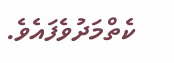ކެތްމަދުވެފައެވެ.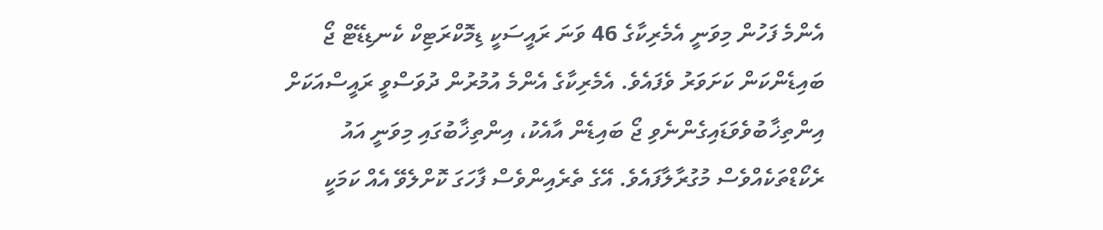އެންމެ ފަހުން މިވަނީ އެމެރިކާގެ 46 ވަނަ ރައީސަކީ ޑިމޮކްރަޓިކް ކެނޑިޑޭޓް ޖޯ ބައިޑެންކަން ކަށަވަރު ވެފައެވެ. އެމެރިކާގެ އެންމެ އުމުރުން ދުވަސްވީ ރައީސްއަކަށް އިންތިޚާބުވެވަޑައިގެންނެވި ޖޯ ބައިޑެން އާއެކު، އިންތިޚާބުގައި މިވަނީ އައު ރެކޯޑްތަކެއްވެސް މުގުރާލާފައެވެ. އޭގެ ތެރެއިންވެސް ފާހަގަ ކޮށްލެވޭ އެއް ކަމަކީ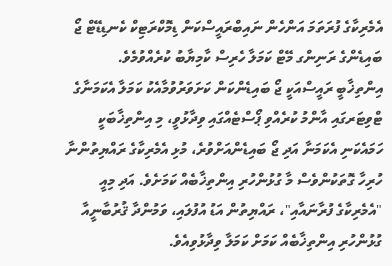އެމެރިކާގެ ފުރަތަމަ އަންހެން ނައިބްރައީސްކަން ޑިމޮކްރަޓިކް ކެނޑިޑޭޓް ޖޯ ބައިޑެންގެ ރަނިންގ މޭޓް ކަމަލާ ހެރިސް ކާމިޔާބު ކުރެއްވުމެވެ.
އިންތިޚާބީ ރައީސްއަކީ ޖޯ ބައިޑެންކަން ކަށަވަރުވުމާއެކު ކަމަލާ އެކަމަނާގެ ޓްވިޓަރގައި އާންމު ކުރެއްވި ޕޯސްޓެއްގައި ވިދާޅުވީ، މި އިންތިޚާބަކީ ހަމައެކަނި އެކަމަނާ އަދި ޖޯ ބައިޑެންއަށްވުރެ، މުޅި އެމެރިކާގެ ރައްޔިތުންނާ ހުރިހާ ގޮތަކުންވެސް މާ ގުޅުންހުރި އިންތިޚާބެއް ކަމަށެވެ. އަދި މިއީ "އެމެރިކާގެ ފުރާނައާއި"، ރައްޔިތުން އަޑު އުފުލައި، ވަމުންދާ ޤުރުބާނީއާ ގުޅުންހުރި އިންތިޚާބެއް ކަމަށް ކަމަލާ ވިދާޅުވިއެވެ.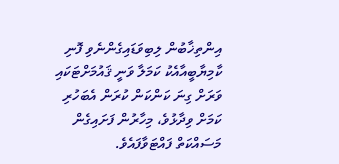އިންތިޚާބުން ލިބިވަޑައިގެންނެވި ފޮނި ކާމިޔާބީއާއެކު ކަމަލާ ވަނީ ޤައުމަށްޓަކައި ވަރަށް ގިނަ ކަންކަން ކުރަން އެބަހުރި ކަމަށް ވިދާޅުވެ، މިހާރުން ފަށައިގެން މަސައްކަތް ފައްޓަވާފައެވެ.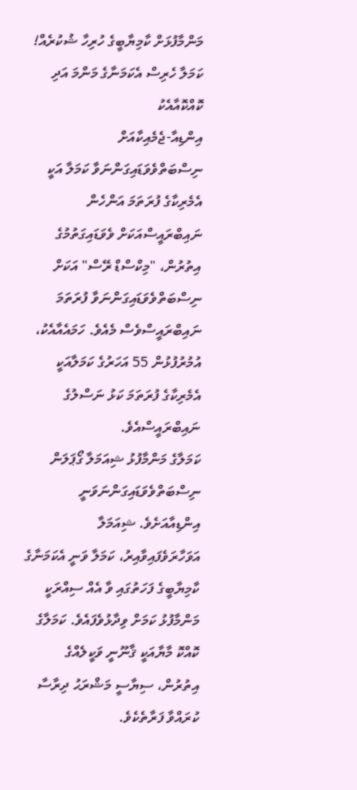މަންމާފުޅަށް ކާމިޔާބީގެ ހުރިހާ ޝުކުރެއް!
ކަމަލާ ހެރިސް އެކަމަނާގެ މަންމަ އަދި ކޮއްކޮއާއެކު
އިންޑިއާ-ޖެމެއިކާއަށް ނިސްބަތްވެވަޑައިގަންނަވާ ކަމަލާ އަކީ އެމެރިކާގެ ފުރަތަމަ އަންހެން ނައިބްރައީސްއަކަށް ވެވަޑައިގަތުމުގެ އިތުރުން، "މިކްސްޑް ރޭސް" އަކަށް ނިސްބަތްވެވަޑައިގަންނަވާ ފުރަތަމަ ނައިބްރައީސްވެސް މެއެވެ. ހަމައެއާއެކު، އުމުރުފުޅުން 55 އަހަރުގެ ކަމަލާއަކީ އެމެރިކާގެ ފުރަތަމަ ކަޅު ނަސްލުގެ ނައިބްރައީސްއެވެ.
ކަމަލާގެ މަންމާފުޅު ޝިއަމަލާ ގޯޕަލަން ނިސްބަތްވެވަޑައިގަންނަވަނީ އިންޑިއާއަށެވެ. ޝިއަމަލާ އަވަހާރަވެފައިވާއިރު، ކަމަލާ ވަނީ އެކަމަނާގެ ކާމިޔާބީގެ ފަހަތުގައި ވާ އެއް ސިއްރަކީ މަންމާފުޅު ކަމަށް ވިދާޅުވެފައެވެ. ކަމަލާގެ ކޮއްކޮ މާޔާއަކީ ޤާނޫނީ ވަކީލެއްގެ އިތުރުން، ސިޔާސީ މަޝްރަޙު ދިރާސާ ކުރައްވާ ފަރާތެކެވެ.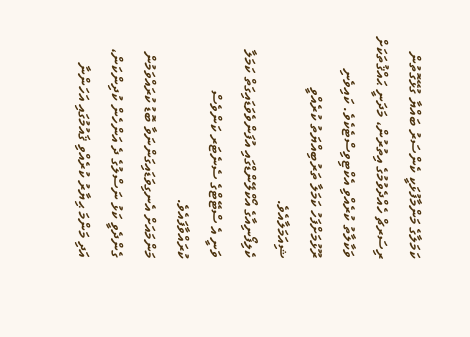ކަމަލާގެ މަންމާފުޅަކީ ކެންސަރު ބައްޔާ ގުޅޭގޮތުން ރިސަރޗް ހެއްދެވުމުގެ އިތުރުން، މަދަނީ ޙައްޤުތަކަށް ވަކާލާތު ކުރެއްވި އެކްޓިވިސްޓެކެވެ. ކައިވެނި ރޫޅުމަށްފަހު ކަމަލާ ތަރުބިއްޔަތު ކުރެއްވީ ޝިއަމަލާއެވެ.
ކެލިފޯނިއާގެ އޯކްލޭންޑްގައި އުފަންވެވަޑައިގަތް ކަމަލާ ވަނީ އެ ސްޓޭޓްގެ ސެނެޓަރ ކަންވެސް ކުރައްވާފައެވެ.
މަންމައަށް އެނގިވަޑައިގަންނަވާ ބޮޑު ކުރައްވަމުން ގެންދެވީ ކަޅު ނަސްލުގެ ދެ އަންހެން ކުދިންކަން، އަދި މަންމަ ޙިޔާރު ކުރެއްވި ޤައުމުގައި އަހަންނާ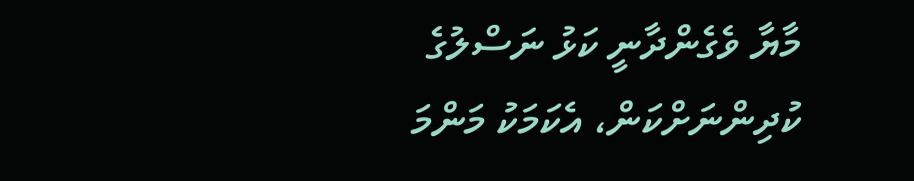މާޔާ ވެގެންދާނީ ކަޅު ނަސްލުގެ ކުދިންނަށްކަން، އެކަމަކު މަންމަ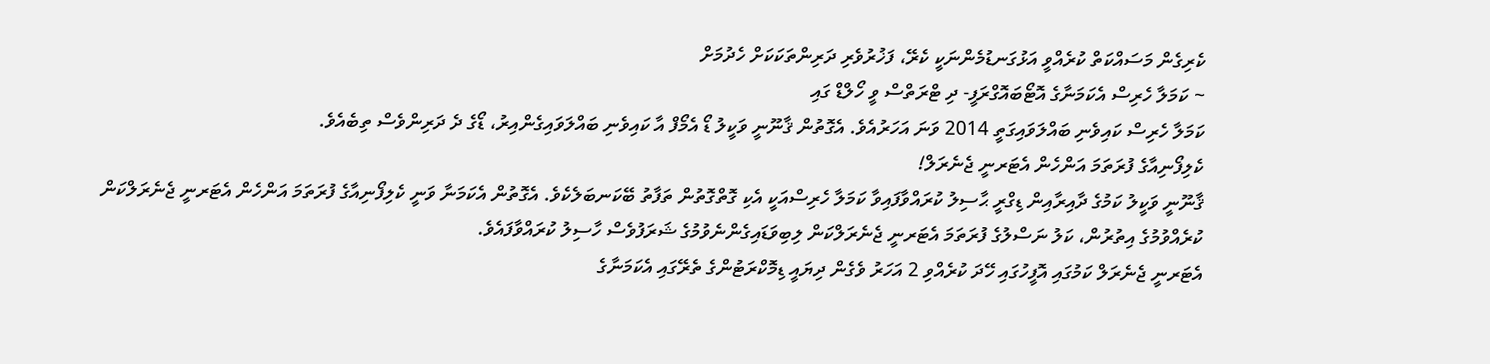ކެރިގެން މަސައްކަތް ކުރެއްވީ އަޅުގަނޑުމެންނަކީ ކެރޭ، ފަޚުރުވެރި ދަރިންތަކަކަށް ހެދުމަށް
~ ކަމަލާ ހެރިސް އެކަމަނާގެ އޮޓޯބައޮގްރަފީ- ދި ޓްރަތްސް ވީ ހޯލްޑް ގައި
ކަމަލާ ހެރިސް ކައިވެނި ބައްލަވައިގަތީ 2014 ވަނަ އަހަރުއެވެ. އެގޮތުން ޤާނޫނީ ވަކީލު ޑޯ އެމޯފް އާ ކައިވެނި ބައްލަވައިގެންއިރު، ޑޯގެ ދެ ދަރިންވެސް ތިބެއެވެ.
ކެލިފޯނިއާގެ ފުރަތަމަ އަންހެން އެޓަރނީ ޖެނެރަލް!
ޤާނޫނީ ވަކީލު ކަމުގެ ދާއިރާއިން ޑިގްރީ ޙާސިލު ކުރައްވާފައިވާ ކަމަލާ ހެރިސްއަކީ އެކި ގޮތްގޮތުން ތަފާތު ބޭކަނބަލެކެވެ. އެގޮތުން އެކަމަނާ ވަނީ ކެލިފޯނިއާގެ ފުރަތަމަ އަންހެން އެޓަރނީ ޖެނެރަލްކަން ކުރެއްވުމުގެ އިތުރުން، ކަލު ނަސްލުގެ ފުރަތަމަ އެޓަރނީ ޖެނެރަލްކަން ލިބިވަޑައިގެންނެވުމުގެ ޝަރަފުވެސް ހާސިލު ކުރައްވާފައެވެ.
އެޓަރނީ ޖެނެރަލް ކަމުގައި އޮފީހުގައި ހޭދަ ކުރެއްވި 2 އަހަރު ވެގެން ދިޔައީ ޑިމޮކްރަޓުންގެ ތެރޭގައި އެކަމަނާގެ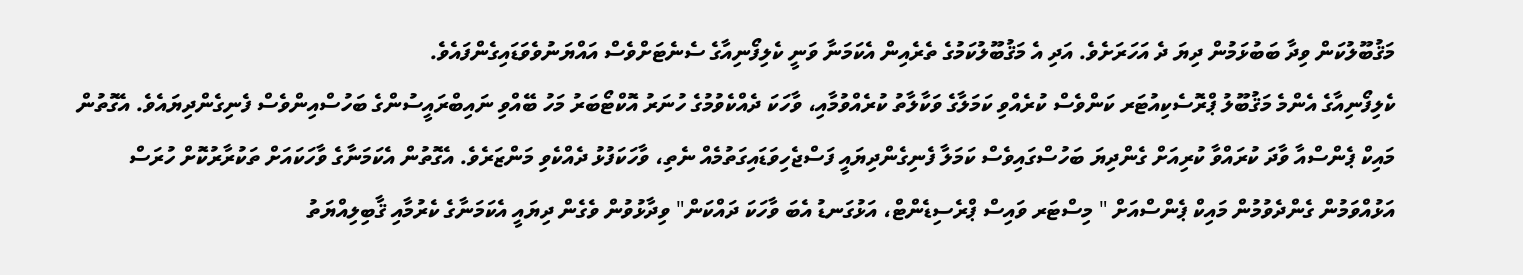މަޤުބޫލުކަން ވިދާ ބަބުޅަމުން ދިޔަ ދެ އަހަރަށެވެ. އަދި އެ މަޤުބޫލުކަމުގެ ތެރެއިން އެކަމަނާ ވަނީ ކެލިފޯނިއާގެ ސެނެޓަށްވެސް އައްޔަނުވެވަޑައިގެންފައެވެ.
ކެލިފޯނިއާގެ އެންމެ މަޤުބޫލު ޕްރޮސެކިއުޓަރ ކަންވެސް ކުރެއްވި ކަމަލާގެ ވަކާލާތު ކުރެއްވުމާއި، ވާހަކަ ދެއްކެވުމުގެ ހުނަރު އޮކްޓޯބަރު މަހު ބޭއްވި ނައިބްރައީސުންގެ ބަހުސްއިންވެސް ފެނިގެންދިޔައެވެ. އެގޮތުން މައިކް ޕެންސްއާ ވާދަ ކުރައްވާ ކުރިއަށް ގެންދިޔަ ބަހުސްގައިވެސް ކަމަލާ ފެނިގެންދިޔައީ ފަސްޖެހިވަޑައިގަތުމެއް ނެތި، ވާހަކަފުޅު ދެއްކެވި މަންޒަރެވެ. އެގޮތުން އެކަމަނާގެ ވާހަކައަށް ތަކުރާރުކޮށް ހުރަސް އަޅުއްވަމުން ގެންދެވުމުން މައިކް ޕެންސްއަށް " މިސްޓަރ ވައިސް ޕްރެސިޑެންޓް، އަޅުގަނޑު އެބަ ވާހަކަ ދައްކަން" ވިދާޅުވުން ވެގެން ދިޔައީ އެކަމަނާގެ ކެރުމާއި ޤާބިލިއްޔަތު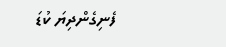ފެނިގެންދިޔަ ކުޑަ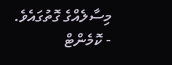މިސާލެއްގެ ގޮތުގައެވެ.
- ކޮމެންޓް